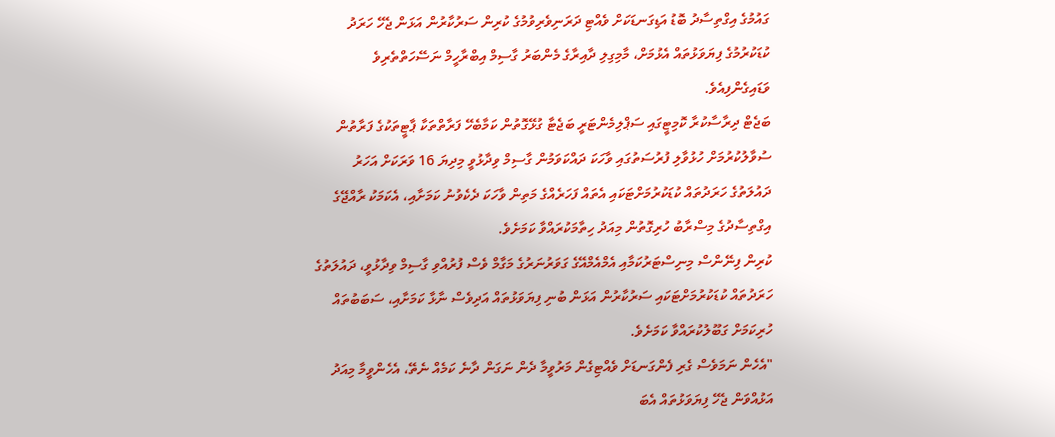ގައުމުގެ އިގްތިސާދު ބޮޑު އަޑިގަނޑަކަށް ވެއްޓި ދަރަނިވެރިވުމުގެ ކުރިން ސަރުކާރުން އަޅަން ޖެހޭ ހަރަދު ކުޑަކުރުމުގެ ފިޔަވަޅުތައް އެޅުމަށް، މާމިގިލި ދާއިރާގެ މެންބަރު ގާސިމް އިބްރާހީމް ނަސޭހަތްތެރިވެ ވަޑައިގެންފިއެވެ.
ބަޖެޓް ދިރާސާކުރާ ކޮމިޓީގައި ސަޕްލިމެންޓަރީ ބަޖެޓާ ގުޅޭގޮތުން ކަމާބެހޭ ފަރާތްތަކާ ޕާޓީތަކުގެ ފަރާތުން ސުވާލުކުރުމަށް ހުޅުވާލި ފުރުސަތުގައި ވާހަކަ ދައްކަވަމުން ގާސިމް ވިދާޅުވީ މިދިޔަ 16 ވަރަކަށް އަހަރު ދައުލަތުގެ ހަރަދުތައް ކުޑަކުރުމަށްޓަކައި އެތައް ފަހަރެއްގެ މަތިން ވާހަކަ ދެކެވުނު ކަމަށާއި، އެކަމަކު ރާއްޖޭގެ އިގްތިސާދުގެ މިސްރާބު ހުރިގޮތުން މިއަދު ހިތާމަކުރައްވާ ކަމަށެވެ.
ކުރިން ފިނޭންސް މިނިސްޓަރުކަމާއި އެމްއެމްއޭގެ ގަވަރުނަރުގެ މަގާމް ވެސް ފުރުއްވި ގާސިމް ވިދާޅުވީ، ދައުލަތުގެ ހަރަދުތައް ކުޑަކުރުމަށްޓަކައި ސަރުކާރުން އަޅަން ބުނި ފިޔަވަޅުތައް އަދިވެސް ނާޅާ ކަމަށާއި، ސަބަބުތައް ހުރިކަމަށް ގަބޫލުކުރައްވާ ކަމަށެވެ.
"އެހެން ނަމަވެސް ގެރި ފެންގަނޑަށް ވެއްޓިގެން މަރުވީމާ ދެން ނަގަން ދާނެ ކަމެއް ނެތޭ، އެހެންވީމާ މިއަދު އަޅުއްވަން ޖެހޭ ފިޔަވަޅުތައް އެބަ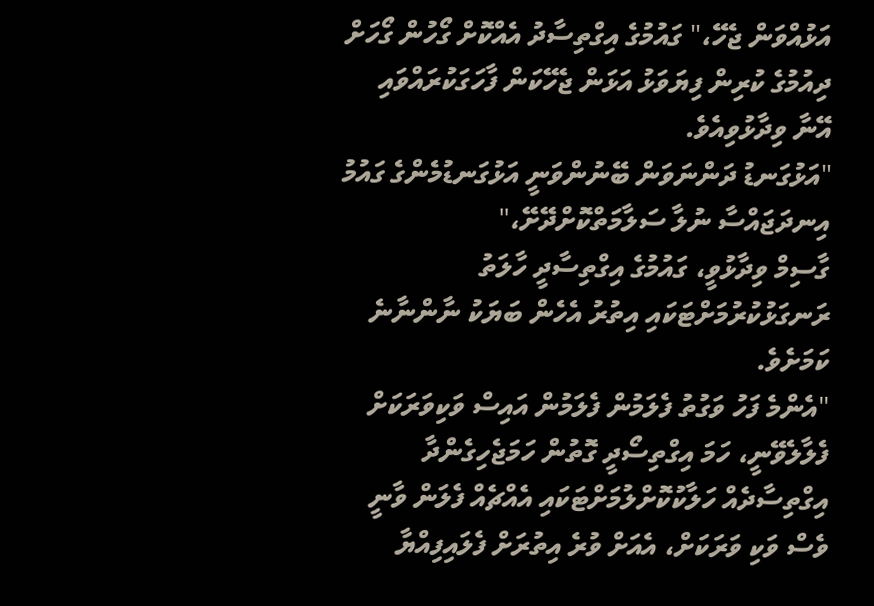އަޅުއްވަން ޖެހޭ،" ގައުމުގެ އިގްތިސާދު އެއްކޮށް ގޯހުން ގޯހަށް ދިއުމުގެ ކުރިން ފިޔަވަޅު އަޅަން ޖެހޭކަން ފާހަގަކުރައްވައި އޭނާ ވިދާޅުވިއެވެ.
"އަޅުގަނޑު ދަންނަވަން ބޭނުންވަނީ އަޅުގަނޑުމެންގެ ގައުމު އިނދަޖައްސާ ނުލާ ސަލާމަތްކޮށްދޭށޭ،"
ގާސިމް ވިދާޅުވީ، ގައުމުގެ އިގްތިސާދީ ހާލަތު ރަނގަޅުކުރުމަށްޓަކައި އިތުރު އެހެން ބަޔަކު ނާންނާނެ ކަމަށެވެ.
"އެންމެ ފަހު ވަގުތު ފެލަމުން ފެލަމުން އައިސް ވަކިވަރަކަށް ފެލާލެވޭނީ، ހަމަ އިގްތިސޯދީ ގޮތުން ހަމަޖެހިގެންދާ އިގްތިސާދެއް ހަލާކުކޮށްލުމަށްޓަކައި އެއްޗެއް ފެލަން ވާނީ ވެސް ވަކި ވަރަކަށް، އެއަށް ވުރެ އިތުރަށް ފެލައިފިއްޔާ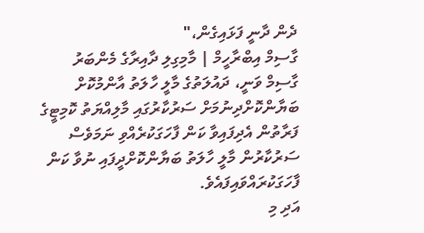ދެން ދާނީ ފަޅައިގެން،"
ގާސިމް އިބްރާހީމް | މާމިގިލި ދާއިރާގެ މެންބަރު
ގާސިމް ވަނީ، ދައުލަތުގެ މާލީ ހާލަތު އާންމުކޮށް ބަޔާންކޮށްދިނުމަށް ސަރުކާރުގައި މާލިއްޔަތު ކޮމިޓީގެ ފަރާތުން އެދިފައިވާ ކަން ފާހަގަކުރެއްވި ނަމަވެސް ސަރުކާރުން މާލީ ހާލަތު ބަޔާންކޮށްދީފައި ނުވާ ކަން ފާހަގަކުރައްވައިފައެވެ.
އަދި މި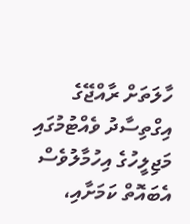ހާލަތަށް ރާއްޖޭގެ އިގްތިސާދު ވެއްޓުމުގައި މަޖިލީހުގެ އިހުމާލުވެސް އެބައޮތް ކަމަށާއި،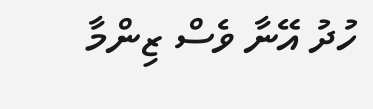ހުދު އޭނާ ވެސް ޒިންމާ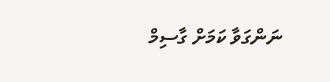ނަންގަވާ ކަމަށް ގާސިމް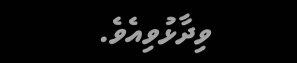ވިދާޅުވިއެވެ.